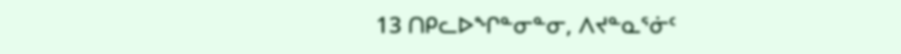13 ᑎᑭᓚᐅᖏᓐᓂᓐᓂ, ᐱᔪᓐᓇᕐᓃᑦ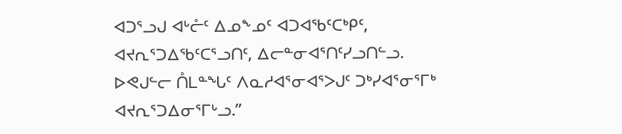ᐊᑐᕐᓗᒍ ᐊᒡᓔᑦ ᐃᓄᖕᓄᑦ ᐊᑐᐊᖃᑦᑕᒃᑭᑦ, ᐊᔪᕆᕐᑐᐃᖃᑦᑕᕐᓗᑎᑦ, ᐃᓕᓐᓂᐊᕐᑎᑦᓯᓗᑎᓪᓗ.
ᐅᕙᒍᓪᓕ ᑍᒪᓐᖓᑦ ᐱᓇᓱᐊᕐᓂᐊᕐᐳᒍᑦ ᑐᒃᓯᐊᕐᓂᕐᒥᒃ ᐊᔪᕆᕐᑐᐃᓂᕐᒥᒡᓗ.”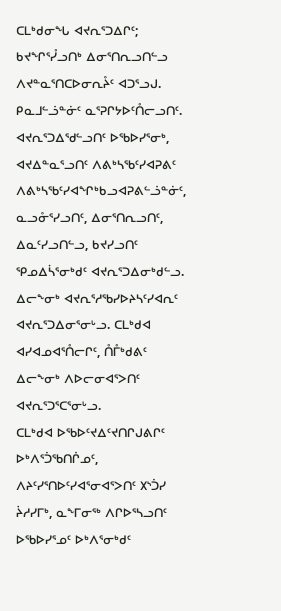ᑕᒪᒃᑯᓂᖓ ᐊᔪᕆᕐᑐᐃᒋᑦ; ᑲᔪᖏᕐᓮᓗᑎᒃ ᐃᓂᕐᑎᕆᓗᑎᓪᓗ ᐱᔪᓐᓇᕐᑎᑕᐅᓂᕆᔧᑦ ᐊᑐᕐᓗᒍ. ᑭᓇᒧᓪᓘᓐᓃᑦ ᓇᕐᕈᒋᔭᐅᑦᑍᓕᓗᑎᑦ.
ᐊᔪᕆᕐᑐᐃᖁᓪᓗᑎᑦ ᐅᖃᐅᓯᕐᓂᒃ, ᐊᔪᐃᓐᓇᕐᓗᑎᑦ ᐱᕕᒃᓴᖃᑦᓯᐊᕈᕕᑦ ᐱᕕᒃᓴᖃᑦᓯᐊᖏᒃᑲᓗᐊᕈᕕᓪᓘᓐᓃᑦ, ᓇᓗᓁᕐᓯᓗᑎᑦ, ᐃᓂᕐᑎᕆᓗᑎᑦ, ᐃᓇᑦᓯᓗᑎᓪᓗ, ᑲᔪᓯᓗᑎᑦ ᕿᓄᐃᓵᕐᓂᒃᑯᑦ ᐊᔪᕆᕐᑐᐃᓂᒃᑯᓪᓗ.
ᐃᓕᖕᓂᒃ ᐊᔪᕆᕐᓱᖃᓯᐅᔨᓴᑦᓯᐊᕆᑦ ᐊᔪᕆᕐᑐᐃᓂᕐᓂᒡᓗ. ᑕᒪᒃᑯᐊ ᐊᓯᐊᓄᐊᕐᑍᓕᒋᑦ, ᑍᒤᒃᑯᕕᑦ ᐃᓕᖕᓂᒃ ᐱᐅᓕᓂᐊᕐᐳᑎᑦ ᐊᔪᕆᕐᑐᕐᑕᕐᓂᒡᓗ.
ᑕᒪᒃᑯᐊ ᐅᖃᐅᑦᔪᐃᑦᔪᑎᒋᒍᕕᒋᑦ ᐅᒃᐱᕐᑑᖃᑎᒌᓄᑦ, ᐱᔨᑦᓯᕐᑎᐅᑦᓯᐊᕐᓂᐊᕐᐳᑎᑦ ᙭ᔅᑑᓯ ᔩᓱᓯᒥᒃ, ᓇᖕᒥᓂᖅ ᐱᒋᐅᕐᓴᓗᑎᑦ ᐅᖃᐅᓯᕐᓄᑦ ᐅᒃᐱᕐᓂᒃᑯᑦ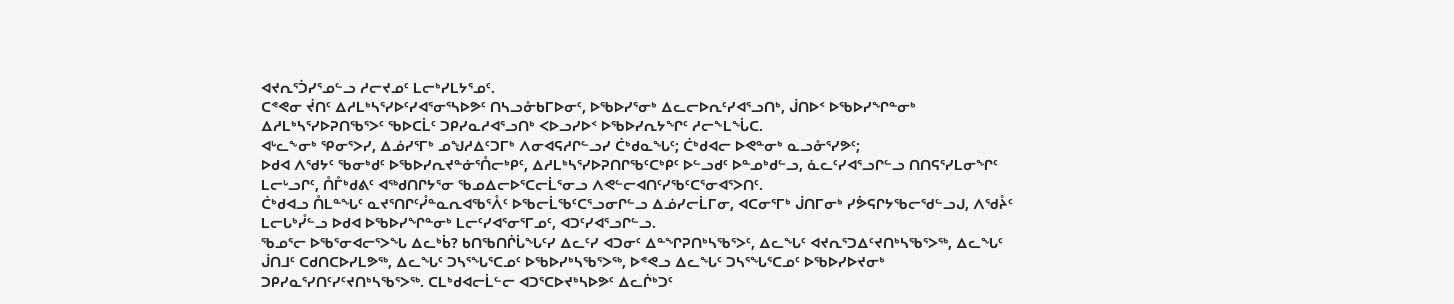ᐊᔪᕆᕐᑑᓯᕐᓄᓪᓗ ᓱᓕᔪᓄᑦ ᒪᓕᒃᓯᒪᔭᕐᓄᑦ.
ᑕᕝᕙᓂ ᔫᑎᑦ ᐃᓱᒪᒃᓴᕐᓯᐅᑦᓯᐊᕐᓂᕐᓴᐅᕗᑦ ᑎᓴᓗᓁᑲᒥᐅᓂᑦ, ᐅᖃᐅᓯᕐᓂᒃ ᐃᓚᓕᐅᕆᑦᓯᐊᕐᓗᑎᒃ, ᒎᑎᐅᑉ ᐅᖃᐅᓯᖏᓐᓂᒃ ᐃᓱᒪᒃᓴᕐᓯᐅᕈᑎᖃᕐᐳᑦ ᖃᐅᑕᒫᑦ ᑐᑭᓯᓇᓱᐊᕐᓗᑎᒃ ᐸᐅᓗᓯᐅᑉ ᐅᖃᐅᓯᕆᔭᖏᑦ ᓱᓕᖕᒪᖔᑕ.
ᐊᒡᓚᖕᓂᒃ ᕿᓂᕐᐳᓯ, ᐃᓅᓯᕐᒥᒃ ᓄᖑᓱᐃᑦᑐᒥᒃ ᐱᓂᐊᕋᓱᒋᓪᓗᓯ ᑖᒃᑯᓇᖓᑦ; ᑖᒃᑯᐊᓕ ᐅᕙᓐᓂᒃ ᓇᓗᓁᕐᓯᕗᑦ;
ᐅᑯᐊ ᐱᖁᔭᑦ ᖃᓂᒃᑯᑦ ᐅᖃᐅᓯᕆᔪᓐᓃᕐᑍᓕᒃᑭᑦ, ᐃᓱᒪᒃᓴᕐᓯᐅᕈᑎᒋᖃᑦᑕᒃᑭᑦ ᐅᓪᓗᑯᑦ ᐅᓐᓄᒃᑯᓪᓗ, ᓈᓚᑦᓯᐊᕐᓗᒋᓪᓗ ᑎᑎᕋᕐᓯᒪᓂᖏᑦ ᒪᓕᒡᓗᒋᑦ, ᑍᒤᒃᑯᕕᑦ ᐊᖅᑯᑎᒋᔭᕐᓂ ᖃᓄᐃᓕᐅᕐᑕᓕᒫᕐᓂᓗ ᐱᕙᓪᓕᐊᑎᑦᓯᖃᑦᑕᕐᓂᐊᕐᐳᑎᑦ.
ᑖᒃᑯᐊᓗ ᑍᒪᓐᖓᑦ ᓇᔪᕐᑎᒋᑦᓮᓐᓇᕆᐊᖃᕐᐰᑦ ᐅᖃᓕᒫᖃᑦᑕᕐᓗᓂᒋᓪᓗ ᐃᓅᓯᓕᒫᒥᓂ, ᐊᑕᓂᕐᒥᒃ ᒎᑎᒥᓂᒃ ᓯᕘᕋᒋᔭᖃᓕᖁᓪᓗᒍ, ᐱᖁᔧᑦ ᒪᓕᒐᒃᓮᓪᓗ ᐅᑯᐊ ᐅᖃᐅᓯᖏᓐᓂᒃ ᒪᓕᑦᓯᐊᕐᓂᕐᒥᓄᑦ, ᐊᑐᑦᓯᐊᕐᓗᒋᓪᓗ.
ᖃᓄᕐᓕ ᐅᖃᕐᓂᐊᓕᕐᐳᖓ ᐃᓚᒃᑳ? ᑲᑎᖃᑎᒌᒑᖓᑦᓯ ᐃᓚᑦᓯ ᐊᑐᓂᑦ ᐃᓐᖏᕈᑎᒃᓴᖃᕐᐳᑦ, ᐃᓚᖓᑦ ᐊᔪᕆᕐᑐᐃᑦᔪᑎᒃᓴᖃᕐᐳᖅ, ᐃᓚᖓᑦ ᒎᑎᒧᑦ ᑕᑯᑎᑕᐅᓯᒪᕗᖅ, ᐃᓚᖓᑦ ᑐᓴᕐᖓᕐᑕᓄᑦ ᐅᖃᐅᓯᒃᓴᖃᕐᐳᖅ, ᐅᕝᕙᓗ ᐃᓚᖓᑦ ᑐᓴᕐᖓᕐᑕᓄᑦ ᐅᖃᐅᓯᐅᔪᓂᒃ ᑐᑭᓯᓇᕐᓯᑎᑦᓯᑦᔪᑎᒃᓴᖃᕐᐳᖅ. ᑕᒪᒃᑯᐊᓕᒫᓪᓕ ᐊᑐᕐᑕᐅᔪᒃᓴᐅᕗᑦ ᐃᓚᒌᒃᑐᑦ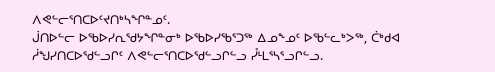ᐱᕙᓪᓕᕐᑎᑕᐅᑦᔪᑎᒃᓴᖏᓐᓄᑦ.
ᒎᑎᐅᓪᓕ ᐅᖃᐅᓯᕆᖁᔭᖏᓐᓂᒃ ᐅᖃᐅᓯᖃᕐᑐᖅ ᐃᓄᖕᓄᑦ ᐅᖃᓪᓚᒃᐳᖅ, ᑖᒃᑯᐊ ᓲᖑᓯᑎᑕᐅᖁᓪᓗᒋᑦ ᐱᕙᓪᓕᕐᑎᑕᐅᖁᓪᓗᒋᓪᓗ ᓮᒻᒪᕐᓴᕐᓗᒋᓪᓗ.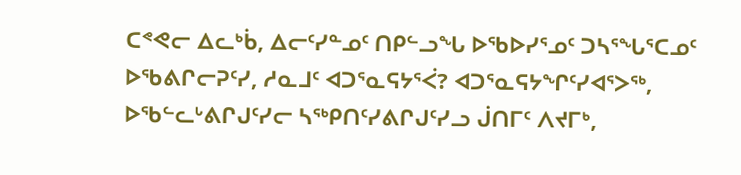ᑕᕝᕙᓕ ᐃᓚᒃᑳ, ᐃᓕᑦᓯᓐᓄᑦ ᑎᑭᓪᓗᖓ ᐅᖃᐅᓯᕐᓄᑦ ᑐᓴᕐᖓᕐᑕᓄᑦ ᐅᖃᕕᒋᓕᕈᑦᓯ, ᓱᓇᒧᑦ ᐊᑐᕐᓇᕋᔭᕐᐹ? ᐊᑐᕐᓇᕋᔭᖏᑦᓯᐊᕐᐳᖅ, ᐅᖃᓪᓚᒡᕕᒋᒍᑦᓯᓕ ᓴᖅᑭᑎᑦᓯᕕᒋᒍᑦᓯᓗ ᒎᑎᒥᑦ ᐱᔪᒥᒃ,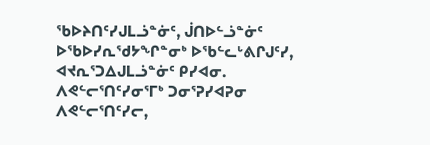ᖃᐅᔨᑎᑦᓯᒍᒪᓘᓐᓃᑦ, ᒎᑎᐅᓪᓘᓐᓃᑦ ᐅᖃᐅᓯᕆᖁᔭᖏᓐᓂᒃ ᐅᖃᓪᓚᒡᕕᒋᒍᑦᓯ, ᐊᔪᕆᕐᑐᐃᒍᒪᓘᓐᓃᑦ ᑭᓯᐊᓂ.
ᐱᕙᓪᓕᕐᑎᑦᓯᓂᕐᒥᒃ ᑐᓂᕐᕈᓯᐊᕈᓂ ᐱᕙᓪᓕᕐᑎᑦᓯᓕ,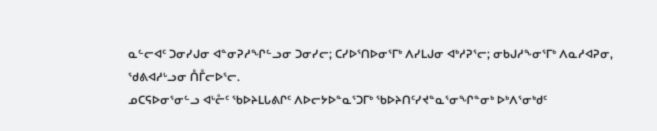ᓇᓪᓕᐊᑦ ᑐᓂᓯᒍᓂ ᐊᓐᓂᕈᓱᖏᓪᓗᓂ ᑐᓂᓯᓕ; ᑕᓯᐅᕐᑎᐅᓂᕐᒥᒃ ᐱᓯᒪᒍᓂ ᐊᒃᓱᕈᕐᓕ; ᓂᑲᒍᓱᖕᓂᕐᒥᒃ ᐱᓇᓱᐊᕈᓂ, ᖁᕕᐊᓱᒡᓗᓂ ᑍᒤᓕᐅᕐᓕ.
ᓄᑕᕋᐅᓂᕐᓂᓪᓗ ᐊᒡᓔᑦ ᖃᐅᔨᒪᒐᕕᒋᑦ ᐱᐅᓕᔭᐅᓐᓇᕐᑐᒥᒃ ᖃᐅᔨᑎᑦᓯᔪᓐᓇᕐᓂᖏᓐᓂᒃ ᐅᒃᐱᕐᓂᒃᑯᑦ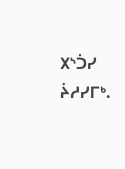᙭ᔅᑑᓯ ᔩᓱᓯᒥᒃ.